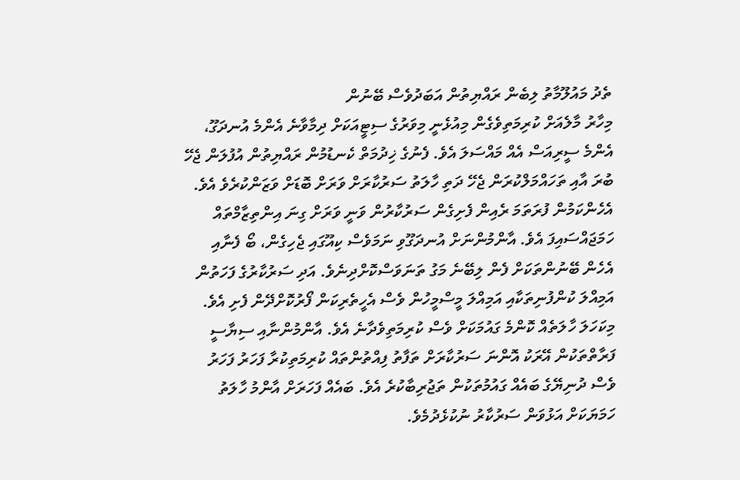ތެދު މައުލޫމާތު ލިބެން ރައްޔިތުން އަބަދުވެސް ބޭނުން
މިހާރު މާލެއަށް ކުރިމަތިވެގެން މިއުޅެނީ މިވަރުގެ ސިޓީއަކަށް ދިމާވާނެ އެންމެ އުނދަގޫ، އެންމެ ސީރިއަސް އެއް މައްސަލަ އެވެ. ފެނުގެ ޚިދުމަތް ކެނޑުމުން ރައްޔިތުން އުފުލަން ޖެހޭ ބުރަ އާއި ތަހައްމަލްކުރަން ޖެހޭ ދަތި ހާލަތު ސަރުކާރަށް ވަރަށް ބޮޑަށް ވަޒަންކުރެވެ އެވެ. އެހެންކަމުން ފުރަތަމަ ރެއިން ފެށިގެން ސަރުކާރުން ވަނީ ވަރަށް ގިނަ އިންތިޒާމްތައް ހަމަޖައްސައިފަ އެވެ. އާންމުންނަށް އުނދަގޫވި ނަމަވެސް ކިއޫގައި ޖެހިގެން، ބޯ ފެނާއި އެހެން ބޭނުންތަކަށް ފެން ލިބޭނެ މަގު ތަނަވަސްކޮށްދިނެވެ. އަދި ސަރުކާރުގެ ފަހަތުން އަމިއްލަ ކުންފުނިތަކާއި އަމިއްލަ މީސްމީހުން ވެސް އެހީތެރިކަން ފޯރުކޮށްދޭން ފެށި އެވެ. މިކަހަލަ ހާލަތެއް ކޮންމެ ގައުމަކަށް ވެސް ކުރިމަތިވެދާނެ އެވެ. އާންމުންނާއި ސިޔާސީ ފަރާތްތަކުން އޭރަކު އޮންނަ ސަރުކާރަށް ތަފާތު ފިއްތުންތައް ކުރިމަތިކުރާ ފަހަރު ފަހަރު ވެސް ދުނިޔޭގެ ބައެއް ގައުމުތަކުން ތަޖުރިބާކުރެ އެވެ. ބައެއް ފަހަރަށް އާންމު ހާލަތު ހަމަޔަކަށް އަޅުވަން ސަރުކާރު ނުކުޅެދުމެވެ.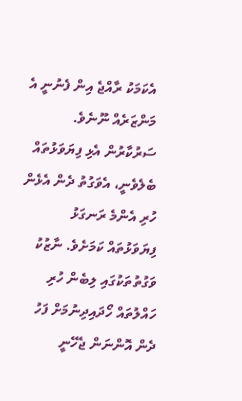އެކަމަކު ރާއްޖެ އިން ފެނުނީ އެ މަންޒަރެއް ނޫނެވެ. ސަރުކާރުން އެޅި ފިޔަވަޅުތައް ބެލެވެނީ، އެވަގުތު ދެން އެޅެން ހުރި އެންމެ ރަނގަޅު ފިޔަވަޅުތައް ކަމަށެވެ. ނާޒުކު ވަގުތުތަކުގައި ލިބެން ހުރި ހައްލުތައް ހޯދައިދިނުމަށް ފަހު ދެން އޮންނަން ޖެހޭނީ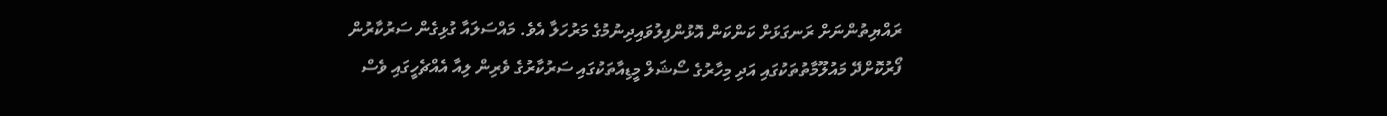ރައްޔިތުންނަށް ރަނގަޅަށް ކަންކަން އޮޅުންފިލުވައިދިނުމުގެ މަރުހަލާ އެވެ. މައްސަލައާ ގުޅިގެން ސަރުކާރުން ފޯރުކޮށްދޭ މައުލޫމާތުތަކުގައި އަދި މިހާރުގެ ސޯޝަލް މީޑިއާތަކުގައި ސަރުކާރުގެ ވެރިން ލިއާ އެއްޗެހީގައި ވެސް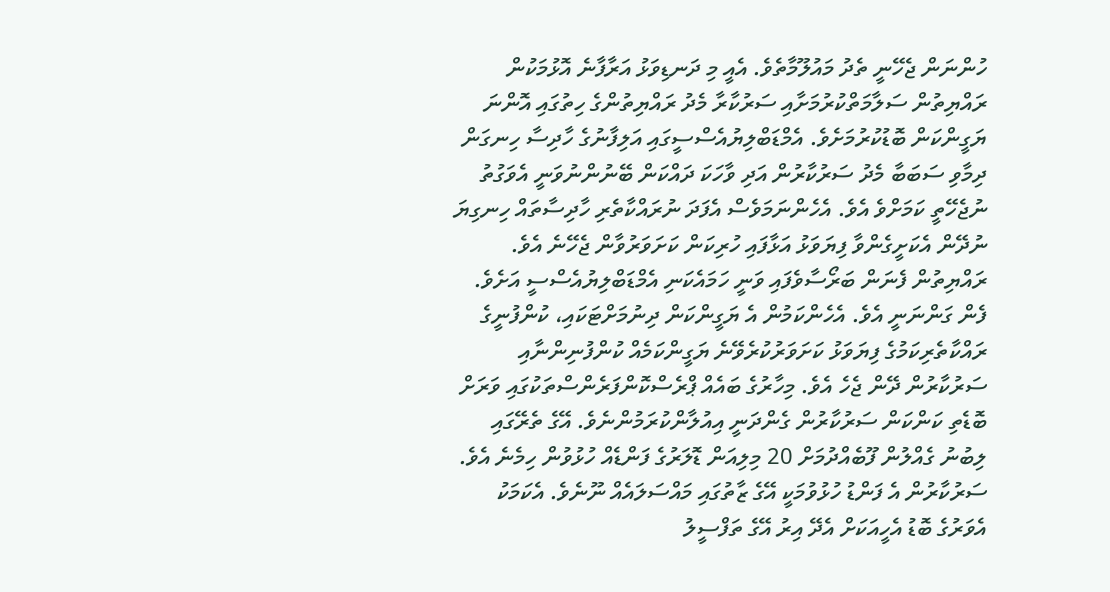ހުންނަން ޖެހޭނީ ތެދު މައުލޫމާތެވެ. އެއީ މި ދަނޑިވަޅު އަރާފާނެ އޮޅުމަކުން ރައްޔިތުން ސަލާމަތްކުރުމަށާއި ސަރުކާރާ މެދު ރައްޔިތުންގެ ހިތުގައި އޮންނަ ޔަގީންކަން ބޮޑުކުރުމަށެވެ. އެމްޑަބްލިޔުއެސްސީގައި އަލިފާނުގެ ހާދިސާ ހިނގަން ދިމާވި ސަބަބާ މެދު ސަރުކާރުން އަދި ވާހަކަ ދައްކަން ބޭނުންނުވަނީ އެވަގުތު ނުޖެހޭތީ ކަމަށްވެ އެވެ. އެހެންނަމަވެސް އެފަދަ ނުރައްކާތެރި ހާދިސާތައް ހިނގިޔަ ނުދޭން އެކަށީގެންވާ ފިޔަވަޅު އަޅާފައި ހުރިކަން ކަށަވަރުވާން ޖެހޭނެ އެވެ. ރައްޔިތުން ފެނަން ބަރޯސާވެފައި ވަނީ ހަމައެކަނި އެމްޑަބްލިޔުއެސްސީ އަށެވެ. ފެން ގަންނަނީ އެވެ. އެހެންކަމުން އެ ޔަގީންކަން ދިނުމަށްޓަކައި، ކުންފުނީގެ ރައްކާތެރިކަމުގެ ފިޔަވަޅު ކަށަވަރުކުރެވޭނެ ޔަގީންކަމެއް ކުންފުނިންނާއި ސަރުކާރުން ދޭން ޖެހެ އެވެ. މިހާރުގެ ބައެއް ޕްރެސްކޮންފަރެންސްތަކުގައި ވަރަށް ބޮޑެތި ކަންކަން ސަރުކާރުން ގެންދަނީ އިއުލާންކުރަމުންނެވެ. އޭގެ ތެރޭގައި ލިބުނު ގެއްލުން ފޫބެއްދުމަށް 20 މިލިއަން ޑޮލަރުގެ ފަންޑެއް ހުޅުވުން ހިމެނެ އެވެ. ސަރުކާރުން އެ ފަންޑު ހުޅުވުމަކީ އޭގެ ޒާތުގައި މައްސަލައެއް ނޫނެވެ. އެކަމަކު އެވަރުގެ ބޮޑު އެހީއަކަށް އެދޭ އިރު އޭގެ ތަފްސީލު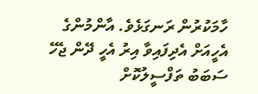ހާމަކުރުން ރަނގަޅެވެ. އާންމުންގެ އެހީއަށް އެދިފައިވާ އިރު އެހީ ދޭން ޖެހޭ ސަބަބު ތަފްސީލުކޮށް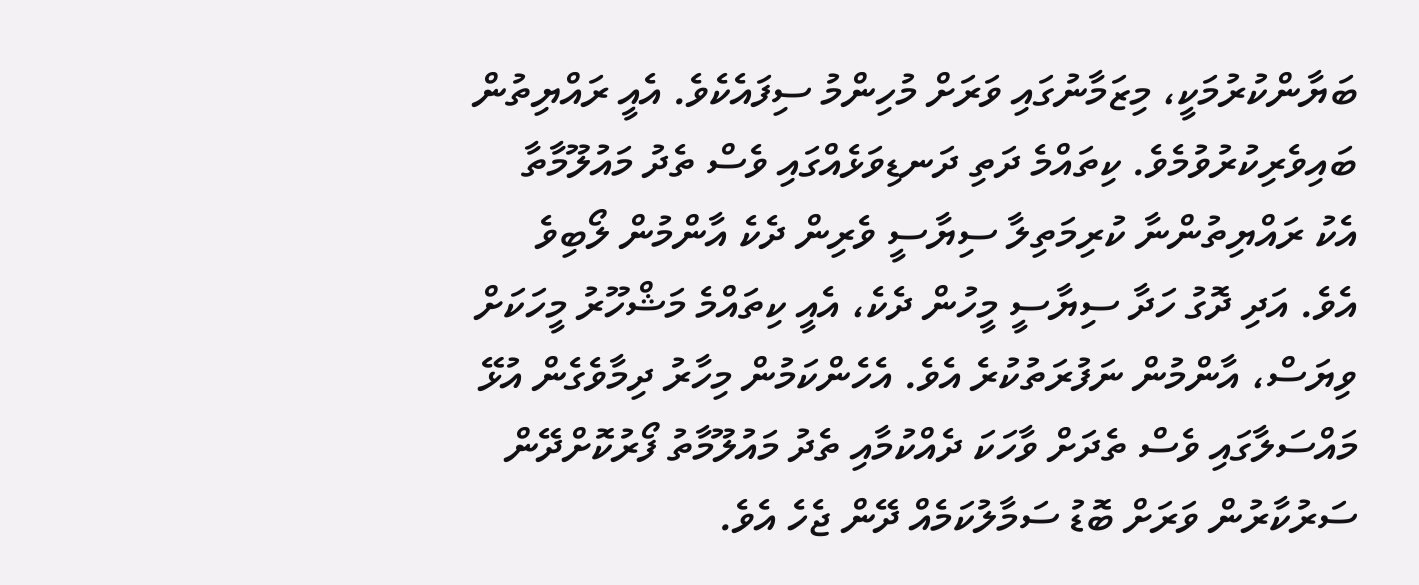ބަޔާންކުރުމަކީ، މިޒަމާނުގައި ވަރަށް މުހިންމު ސިފައެކެވެ. އެއީ ރައްޔިތުން ބައިވެރިކުރުވުމެވެ. ކިތައްމެ ދަތި ދަނޑިވަޅެއްގައި ވެސް ތެދު މައުލޫމާތާ އެކު ރައްޔިތުންނާ ކުރިމަތިލާ ސިޔާސީ ވެރިން ދެކެ އާންމުން ލޯބިވެ އެވެ. އަދި ދޮގު ހަދާ ސިޔާސީ މީހުން ދެކެ، އެއީ ކިތައްމެ މަޝްހޫރު މީހަކަށް ވިޔަސް، އާންމުން ނަފުރަތުކުރެ އެވެ. އެހެންކަމުން މިހާރު ދިމާވެގެން އުޅޭ މައްސަލާގައި ވެސް ތެދަށް ވާހަކަ ދެއްކުމާއި ތެދު މައުލޫމާތު ފޯރުކޮށްދޭން ސަރުކާރުން ވަރަށް ބޮޑު ސަމާލުކަމެއް ދޭން ޖެހެ އެވެ.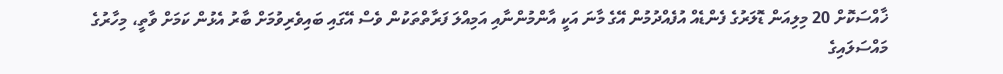ޚާއްސަކޮށް 20 މިލިއަން ޑޮލަރުގެ ފެންޑެއް އުފެއްދުމުން އޭގެ މާނަ އަކީ އާންމުންނާއި އަމިއްލަ ފަރާތްތަކުން ވެސް އޭގައި ބައިވެރިވުމަށް ބާރު އެޅުން ކަމަށް ވާތީ، މިހާރުގެ މައްސަލައިގެ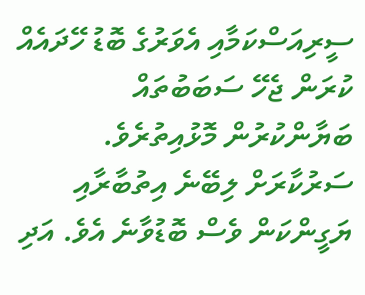ސީރިއަސްކަމާއި އެވަރުގެ ބޮޑު ހޭދައެއް ކުރަން ޖެހޭ ސަބަބުތައް ބަޔާންކުރުން މޮޅުއިތުރެވެ. ސަރުކާރަށް ލިބޭނެ އިތުބާރާއި ޔަގީންކަން ވެސް ބޮޑުވާނެ އެވެ. އަދި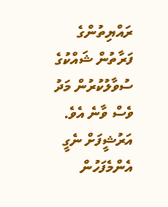ރައްޔިތުންގެ ފަރާތުން ޝައްކުގެ ސުވާލުކުރުން މަދު ވެސް ވާނެ އެވެ.
އަރުޝީފަށް ނެގީ
އެންމެފަހުން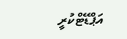އަޕްޑޭޓްކުރީ